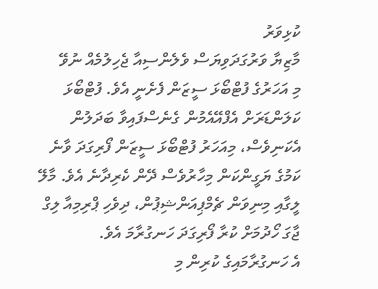ކުޅިވަރު
މާޒިޔާ ވަރުގަދަވިޔަސް ވެލެންސިއާ ޖެހިލުމެއް ނުވޭ
މި އަހަރުގެ ފުޓްބޯޅަ ސީޒަން ފެށެނީ އެވެ. ފުޓްބޯޅަ ކަލަންޑަރަށް އެފްއޭއެމުން ގެނެސްފައިވާ ބަދަލުން އެކަނިވެސް، މިއަހަރު ފުޓްބޯޅަ ސީޒަން ފޯރިގަދަ ވާނެ ކަމުގެ ޔަގީންކަން މިހާރުވެސް ދޭން ކެރިދާނެ އެވެ. މާލޭ ލީގާއި މިނިވަން ޗެމްޕިއަންޝިޕުން، ދިވެހި ޕްރިމިއާ ލިގް ޖާގަ ހޯދުމަށް ކުރާ ފޯރިގަދަ ހަނގުރާމަ އެވެ.
އެ ހަނގުރާމައިގެ ކުރިން މި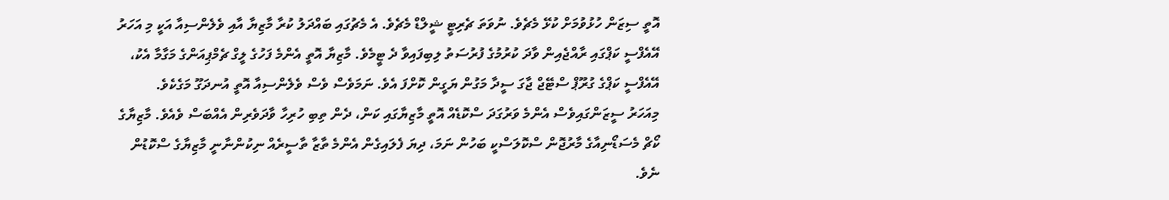އޮތީ ސިޒަން ހުޅުވުމަށް ކުޅޭ މެޗެވެ. ނުވަތަ ޗެރިޓީ ޝީލްޑް މެޗެވެ. އެ މެޗުގައި ބައްދަލު ކުރާ މާޒިޔާ އާއި ވެލެންސިއާ އަކީ މި އަހަރު އޭއެފްސީ ކަޕްގައި ރާއްޖެއިން ވާދަ ކުރުމުގެ ފުރުސަތު ލިބިފައިވާ ދެ ޓީމެވެ. މާޒިޔާ އޮތީ އެންމެ ފަހުގެ ލީގް ޗެމްޕިއަންގެ މަގާމާ އެކު، އޭއެފްސީ ކަޕްގެ ގުރޫޕް ސްޓޭޖް ޖާގަ ސީދާ މަގުން ޔަގީން ކޮށްފަ އެވެ. ނަމަވެސް ވެސް ވެލެންސިއާ އޮތީ އުނދަގޫ މަގެކެވެ.
މިއަހަރު ސީޒަންގައިވެސް އެންމެ ވަރުގަދަ ސްކޮޑެއް އޮތީ މާޒިޔާގައި ކަން، ދެން ތިބި ހުރިހާ ވާދަވެރިން އެއްބަސް ވެއެވެ. މާޒިޔާގެ ކޯޗް މެސަޑޯނިއާގެ މާރުޖޮން ސްކޮލަސްކީ ބަހުން ނަމަ، ދިޔަ ފެލައިގެން އެންމެ ތާޒާ ތާސީރެއް ނިކުންނާނީ މާޒިޔާގެ ސްކޮޑުން ނެވެ.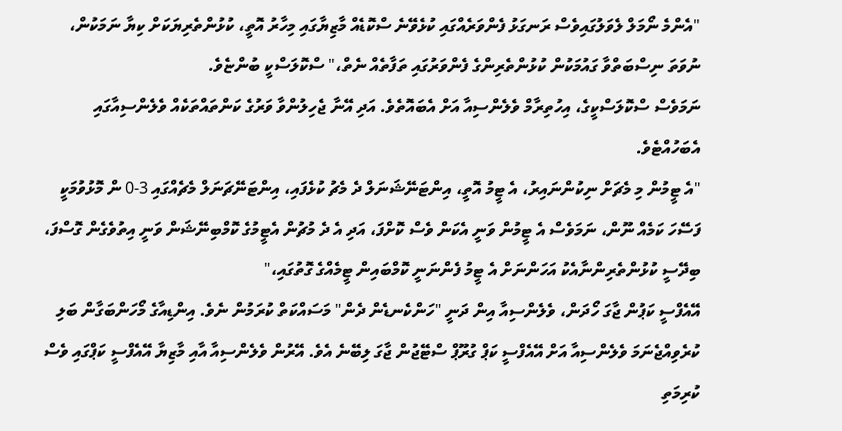"އެންމެ ނޯމަލް ލެވަލުގައިވެސް ރަނގަޅު ފެންވަރެއްގައި ކުޅެވޭނެ ސްކޮޑެއް މާޒިޔާގައި މިހާރު އޮތީ، ކުޅުންތެރިޔަކަށް ކިޔާ ނަމަކުން، ނުވަތަ ނިސްބަތްވާ ގައުމަކުން ކުޅުންތެރިންގެ ފެންވަރުގައި ތަފާތެއް ނެތް،" ސްކޮލަސްކީ ބުންޏެވެ.
ނަމަވެސް ސްކޮލަސްކީގެ، އިހުތިރާމް ވެލެންސިއާ އަށް އެބައޮތެވެ. އަދި އޭނާ ޖެހިލުންވާ ވަރުގެ ކަންތައްތަކެއް ވެލެންސިއާގައި އެބަހުއްޓެވެ.
"އެ ޓީމުން މި މެޗަށް ނިކުންނައިރު، އެ ޓީމު އޮތީ، އިންޓަނޭޝަނަލް ދެ މެޗު ކުޅެފައި، އިންޓަނޭޗަނަލް މެޗެއްގައި 3-0 ން މޮޅުވުމަކީ ފަސޭހަ ކަމެއް ނޫން، ނަމަވެސް އެ ޓީމުން ވަނީ އެކަން ވެސް ކޮށްފަ، އަދި އެ ދެ މުޗުން އެޓީމުގެ ކޮމްބިނޭޝަން ވަނީ އިތުވެގެން ގޮސްފަ، ބިދޭސީ ކުޅުންތެރިންނާއެކު އަހަންނަށް އެ ޓީމު ފެންނަނީ ކޮމްބައިން ޓީމެއްގެ ގޮތުގައި،"
އޭއެފްސީ ކަޕުން ޖާގަ ހޯދަން، ވެލެންސިއާ އިން ދަނީ "ހަންކެނޑެން ދެން" މަސައްކަތް ކުރަމުން ނެވެ. އިންޑިއާގެ މޯހަންބަގާން ބަލި ކުރެވިއްޖެނަމަ ވެލެންސިއާ އަށް އޭއެފްސީ ކަޕް ގުރޫޕް ސްޓޭޖުން ޖާގަ ލިބޭނެ އެވެ. އޭރުން ވެލެންސިއާ އާއި މާޒިޔާ އޭއެފްސީ ކަޕްގައި ވެސް ކުރިމަތި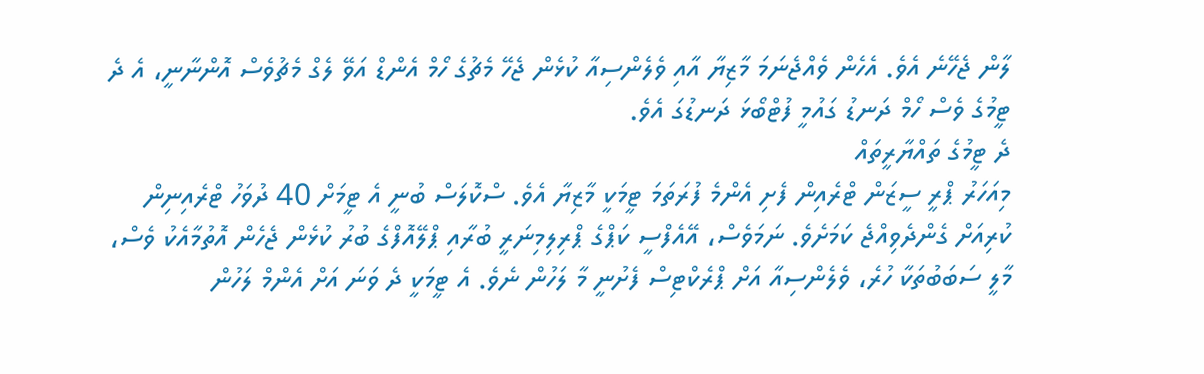ލާން ޖެހޭނެ އެވެ. އެހެން ވެއްޖެނަމަ މާޒިޔާ އާއި ވެލެންސިއާ ކުޅެން ޖެހޭ މެޗުގެ ހޯމް އެންޑް އަވޭ ލެގް މެޗުވެސް އޮންނާނީ، އެ ދެ ޓީމުގެ ވެސް ހޯމް ދަނޑު ގައުމީ ފުޓްބޯޅަ ދަނޑުގަ އެވެ.
ދެ ޓީމުގެ ތައްޔާރީތައް
މިއަހަރު ޕްރީ ސީޒަން ޓްރެއިން ފެށި އެންމެ ފުރަތަމަ ޓީމަކީ މާޒިޔާ އެވެ. ސްކޮލަސް ބުނީ އެ ޓީމަށް 40 ދުވަހު ޓްރެއިނިން ކުރިއަށް ގެންދެވިއްޖެ ކަމަށެވެ. ނަމަވެސް، އޭއެފްސީ ކަޕްގެ ޕްރިލިމިނަރީ ބުރާއި ޕްލޭއޮފްގެ ބުރު ކުޅެން ޖެހެން އޮތުމާއެކު ވެސް، މާލީ ސަބަބުތަކާ ހުރެ، ވެލެންސިއާ އަށް ޕްރެކްޓިސް ފެށުނީ މާ ލަހުން ނެވެ. އެ ޓީމަކީ ދެ ވަނަ އަށް އެންމް ލަހުން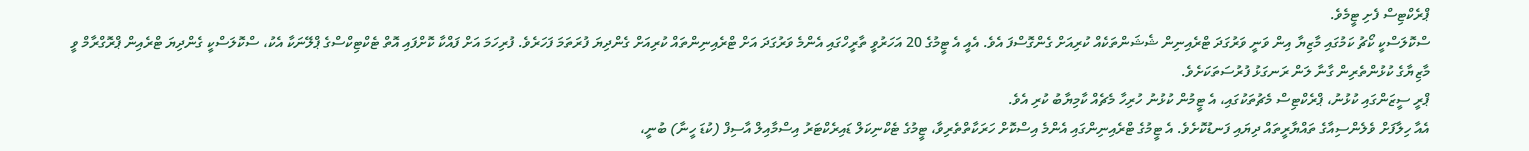ޕްރެކްޓިސް ފެށި ޓީމެވެ.
ސްކޮލަސްކީ ކޯޗު ކަމުގައި މާޒިޔާ އިން ވަނީ ވަރުގަދަ ޓްރެއިނިން ޝެޝަންތަކެއް ކުރިއަށް ގެންގޮސްފަ އެވެ. އެއީ އެ ޓީމުގެ 20 އަހަރުވީ ތާރީހްގައި އެންމެ ވަރުގަދަ އަށް ޓްރެއިނިންތައް ކުރިއަށް ގެންދިޔަ ފުރަތަމަ ފަހަރެވެ. ފުރިހަމަ އަށް ފައްކާ ކޮށްފައި އޮތް ޓެކްޓިކްސްގެ ޕްލޭނަކާ އެކު، ސްކޮލަސްކީ ގެންދިޔަ ޓްރެއިން ޕްރޮގްރާމް ވީ މާޒިޔާގެ ކުޅުންތެރިން ގާނާ ލަން ރަނގަޅު ފުރުސަތަކަށެވެ.
ޕްރީ ސީޒަންގައި ކުޅުނު، ޕްރެކްޓިސް މެޗުތަކުގައި، އެ ޓީމުން ކުޅުނު ހުރިހާ މެޗެއް ކާމިޔާބު ކުރި އެވެ.
އެއާ ހިލާފަށް ވެލެންސިއާގެ ތައްޔާރީތައް ދިޔައި ފަނޑުކޮށެވެ. އެ ޓީމުގެ ޓްރެއިނިންގައި އެންމެ އިސްކޮށް ހަރަކާތްތެރިވާ، ޓީމުގެ ޓެކްނިކަލް ޑައިރެކްޓަރު އިސްމާއިލް އާސިފް (ކުޑަ ހީނާ) ބުނީ،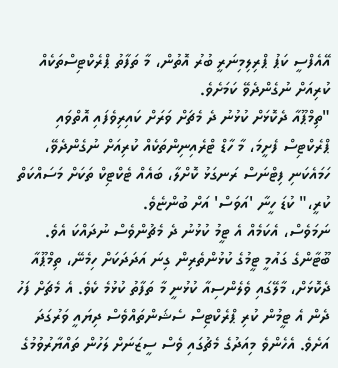އޭއެފްސީ ކަޕު ޕްރިލިމިނަރީ ބުރު އޮތުން، މާ ތަފާތު ޕްރެކްޓިސްތަކެއް ކުރިއަށް ނުގެންދެވޭ ކަމަށެވެ.
"ތިމްޕޫއާ ދެކޮޅަށް ކުޅުނު ދެ މެޗަށް ވަރަށް ކައިރިވެފައި އޮތްވައި ޕްރެކްޓިސް ފެށީމަ، މާ ހާޑް ޓްރެއިނިންތަކެއް ކުރިއަށް ނުގެންދެވޭ، ހަމައެކަނި ފިޓްނަސް ރަނގަޅު ކޮށްލާ، ބައެއް ޓެކްޓިކް ތަކަށް މަސައްކަތް ކުރީ،" ކުޑަ ހީނާ 'އަވަސް' އަށް ބުންޏެވެ.
ނަމަވެސް، އެކަމެއް އެ ޓީމު ކުޅުނު ދެ މެޗުންވެސް ނުދައްކަ އެވެ. ބޫޓާންގެ ގައުމީ ޓީމުގެ ކުޅުންތެރިން ގިނަ އަދަދަކަށް ހިމެނޭ، ތިމްޕޫއާ ދެކޮޅަށް، މާލޭގައި ވެލެންސިއާ ކުޅުނީ މާ ތަފާތު ކުޅުމެ ކެވެ. އެ މެޗަށް ފަހު ދެން އެ ޓީމުން ކުރި ޕްރެކްޓިސް ސެޝަންތައްވެސް ދިޔައީ ވަރުގަދަ އަށެވެ. އެހެންވެ މިއަދުގެ މެޗުގައި ވެސް ސީޒަނަށް ލަހުން ތައްޔާރުވުމުގެ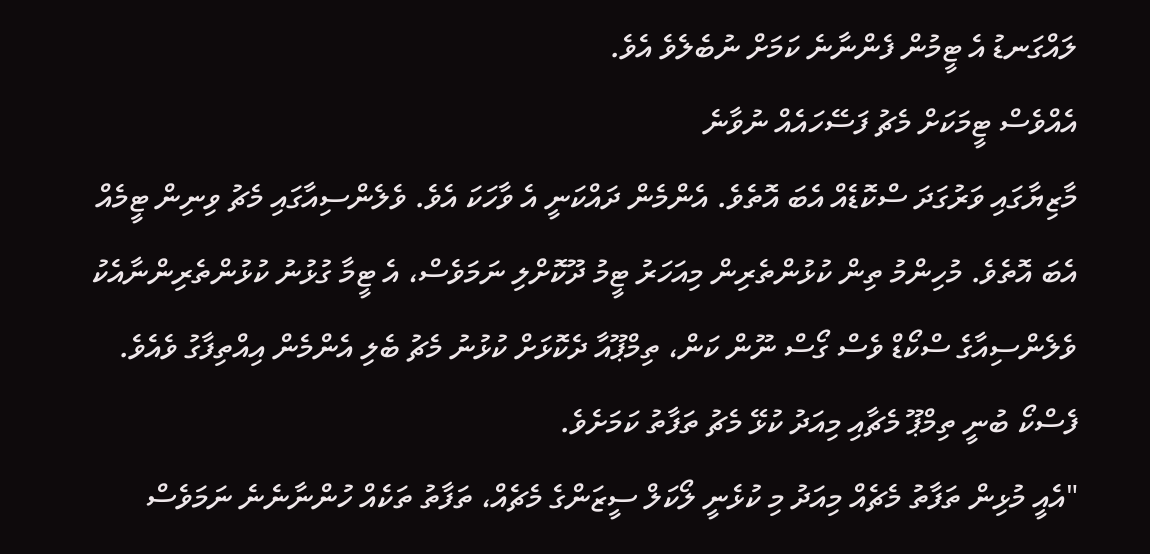ލައްގަނޑު އެ ޓީމުން ފެންނާނެ ކަމަށް ނުބެލެވެ އެވެ.
އެއްވެސް ޓީމަކަށް މެޗު ފަސޭހައެއް ނުވާނެ
މާޒިޔާގައި ވަރުގަދަ ސްކޮޑެއް އެބަ އޮތެވެ. އެންމެން ދައްކަނީ އެ ވާހަކަ އެވެ. ވެލެންސިއާގައި މެޗު ވިނިން ޓީމެއް އެބަ އޮތެވެ. މުހިންމު ތިން ކުޅުންތެރިން މިއަހަރު ޓީމު ދޫކޮށްލި ނަމަވެސް، އެ ޓީމާ ގުޅުނު ކުޅުންތެރިންނާއެކު ވެލެންސިއާގެ ސްކޯޑް ވެސް ގޯސް ނޫން ކަން، ތިމްޕޫއާ ދެކޮޅަށް ކުޅުނު މެޗު ބެލި އެންމެން އިއްތިފާގު ވެއެވެ.
ފެސްކޯ ބުނީ ތިމްޕޫ މެޗާއި މިއަދު ކުޅޭ މެޗު ތަފާތު ކަމަށެވެ.
"އެއީ މުޅިން ތަފާތު މެޗެއް މިއަދު މި ކުޅެނީ ލޯކަލް ސީޒަންގެ މެޗެއް، ތަފާތު ތަކެއް ހުންނާނެނެ ނަމަވެސް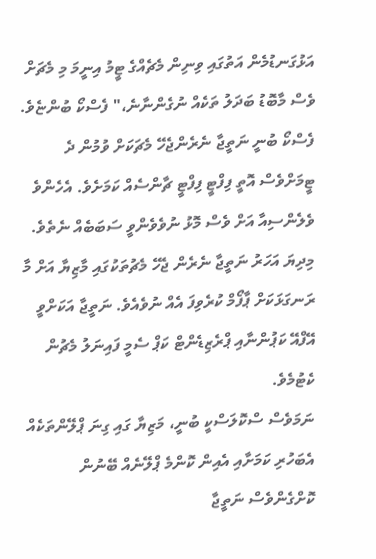އަޅުގަނޑުމެން އަތުގައި ވިނިން މެޗެއްގެ ޓީމު އިނީމަ މި މެޗަށް ވެސް މާބޮޑު ބަދަލު ތަކެއް ނުގެންނާނެ،" ފެސްކޯ ބުންޏެވެ.
ފެސްކޯ ބުނީ ނަތީޖާ ނެރެންޖެހޭ މެޗަކަށް ވުމުން ދެ ޓީމަށްވެސް އޮތީ ފިފްޓީ ފިފްޓީ ޗާންސެއް ކަމަށެވެ. އެހެންވެ ވެލެންސިއާ އަށް ވެސް މޮޅު ނުވެވެންވީ ސަބަބެއް ނެތެވެ. މިދިޔަ އަހަރު ނަތީޖާ ނެރެން ޖެހޭ މެޗުތަކުގައި މާޒިޔާ އަށް މާ ރަނގަޅަކަށް ޕާފޯމް ކުރެވިފަ އެއް ނުވެއެވެ. ނަތީޖާ އަކަށްވީ އޭފްއޭ ކަޕުންނާއި ޕްރެޒިޑެންޓް ކަޕް ސެމީ ފައިނަލު މެޗުން ކެޓުމެވެ.
ނަމަވެސް ސްކޮލަސްކީ ބުނީ، މަޒިޔާ ގައި ގިނަ ޕްލޭންތަކެއް އެބަހުރި ކަމަށާއި އެއިން ކޮންމެ ޕްލޭނެއް ބޭނުން ކޮށްގެންވެސް ނަތީޖާ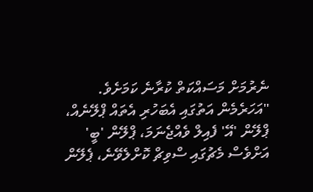ނެރުމަށް މަސައްކަތް ކުރާނެ ކަމަށެވެ.
"އަހަރެމެން އަތުގައި އެބަހުރި އެތައް ޕްލޭނެއް، ޕްލޭން 'އޭ' ފެއިލް ވެއްޖެނަމަ، ޕްލޭން 'ބީ' އަށްވެސް މެޗުގައި ސްވިޗް ކޮށްލެވޭނެ، ޕެލޭން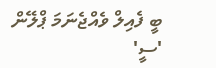ބީ ފެއިލް ވެއްޖެނަމަ ޕްލޭން 'ސީ'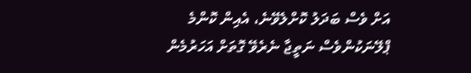އަށް ވެސް ބަދަލު ކޮށްލެވޭނެ، އެއިން ކޮންމެ ޕްލޭނަކުންވެސް ނަތީޖާ ނެރެވޭ ގޮތަށް އަހަރުމެން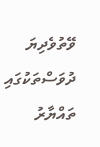ވޭތުވެދިޔަ ދުވަސްތަކުގައި ތައްޔާރު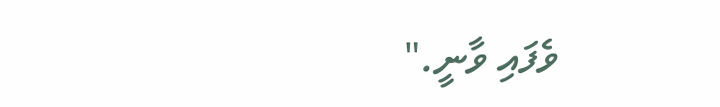ވެފައި ވާނީ."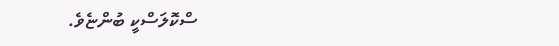ސްކޮލަސްކީ ބުންޏެވެ.